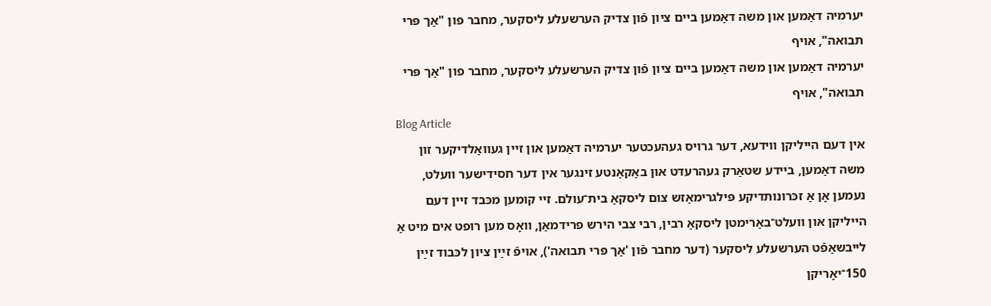יערמיה דאַמען און משה דאַמען ביים ציון פֿון צדיק הערשעלע ליסקער, מחבר פון "אַך פּרי תבואה", אויף
יערמיה דאַמען און משה דאַמען ביים ציון פֿון צדיק הערשעלע ליסקער, מחבר פון "אַך פּרי תבואה", אויף
Blog Article
אין דעם הייליקן ווידעא, דער גרויס געהעכטער יערמיה דאַמען און זיין געוואַלדיקער זון משה דאַמען, ביידע שטאַרק געהרעדט און באַקאַנטע זינגער אין דער חסידישער וועלט, נעמען אָן אַ זכּרונותדיקע פּילגרימאַזש צום ליסקאַ בית־עולם. זיי קומען מכּבד זיין דעם הייליקן און וועלט־באַרימטן ליסקאַ רבין, רבי צבי הירש פרידמאַן, וואָס מען רופט אים מיט אַ לייבשאַפֿט הערשעלע ליסקער (דער מחבר פֿון 'אַך פּרי תבואה'), אויפֿ זײַן ציון לכּבוד זײַן 150־יאָריקן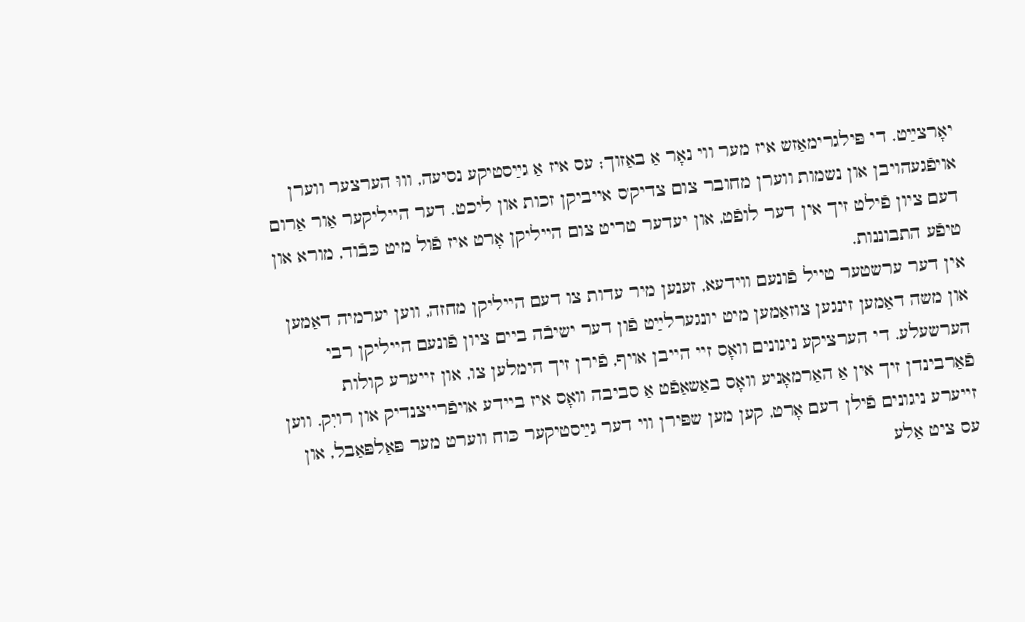יאָרצײַט. די פּילגרימאַזש איז מער ווי נאָר אַ באַזוך; עס איז אַ גײַסטיקע נסיעה, וווּ הערצער ווערן אויפֿגעהויבן און נשמות ווערן מחובר צום צדיק'ס אייביקן זכות און ליכט. דער הייליקער אַור אַרום דעם ציון פֿילט זיך אין דער לופֿט, און יעדער טריט צום הייליקן אָרט איז פֿול מיט כּבֿוד, מורא און טיפֿע התבוננות.
אין דער ערשטער טייל פֿונעם ווידעא, זענען מיר עדות צו דעם הייליקן מחזה, ווען יערמיה דאַמען און משה דאַמען זינגען צוזאַמען מיט יונגערלײַט פֿון דער ישיבֿה ביים ציון פֿונעם הייליקן רבי הערשעלע. די הערציקע ניגונים וואָס זיי הייבן אויף, פֿירן זיך הימלען צו, און זייערע קולות פֿאַרבינדן זיך אין אַ האַרמאָניע וואָס באַשאַפֿט אַ סביבה וואָס איז ביידע אויפֿרייצנדיק און רויִק. ווען זייערע ניגונים פֿילן דעם אָרט, קען מען שפּירן ווי דער גײַסטיקער כּוח ווערט מער פּאַלפּאַבל, און עס ציט אַלע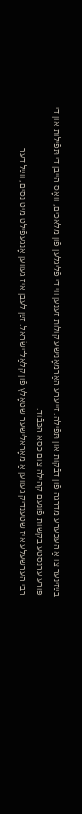בײַזינער צו אַ העכערע מדרגה פֿון דבֿקות און תּפֿילה. זייערע האַרמאָנישע קולות זענען ווי די פֿליגלען פֿון מלאכים, וואָס הייבן די תּפֿילות און די פּורע ערנסטע בקשות פֿונעם קהילה צום כסא הכּבֿוד.
רבי הערשעלע איז שטענדיק געווען אַ מאָראלישער שטאָלץ פֿון קלאַל־ישׂראל. זײַן לעבן איז געווען אָנגעפֿילט מיט נסים, ווײַל דער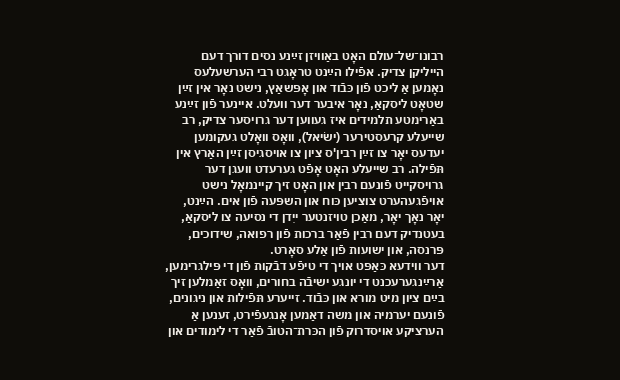רבונו־של־עולם האָט באַוויזן זײַנע נסים דורך דעם הייליקן צדיק. אפֿילו הײַנט טראָגט רבי הערשעלעס נאָמען אַ ליכט פֿון כּבֿוד און אָפּשאַץ, נישט נאָר אין זײַן שטאָט ליסקאַ, נאָר איבער דער וועלט. איינער פֿון זײַנע באַרימטע תלמידים איז געווען דער גרויסער צדיק, רב שייעלע קרעסטירער (ישׂיאל), וואָס וואָלט געקומען יעדעס יאָר צו זײַן רבין'ס ציון צו אויסגיסן זײַן האַרץ אין תּפֿילה. רב שייעלע האָט אָפֿט גערעדט וועגן דער גרויסקייט פֿונעם רבין און האָט זיך קיינמאָל נישט אויפֿגעהערט צוציען כּוח און השפּעה פֿון אים. הײַנט, יאָר נאָך יאָר, מאַכן טויזנטער ייִדן די נסיעה צו ליסקאַ, בעטנדיק דעם רבין פֿאַר ברכות פֿון רפואה, שידוכים, פּרנסה, און ישועות פֿון אַלע סאָרט.
דער ווידעא כּאַפּט אויך די טיפֿע דבֿקות פֿון די פּילגרימען, אַרײַנגערעכנט די יונגע ישיבֿה בחורים, וואָס זאַמלען זיך בײַם ציון מיט מורא און כּבֿוד. זייערע תּפֿילות און ניגונים, פֿונעם יערמיה און משה דאַמען אָנגעפֿירט, זענען אַ הערציקע אויסדרוק פֿון הכּרת־הטובֿ פֿאַר די לימודים און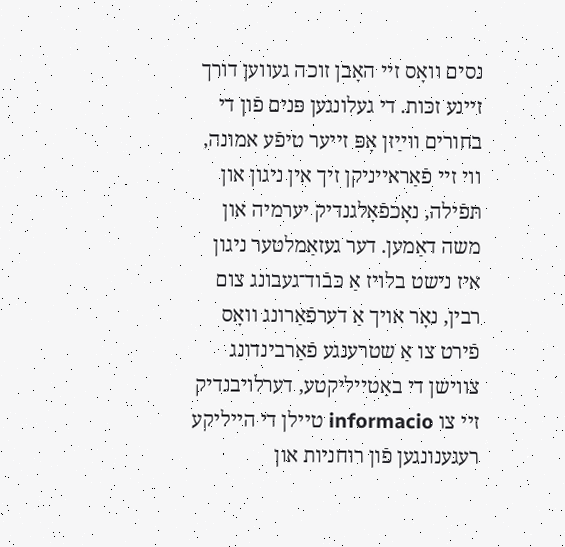נסים וואָס זיי האָבן זוכה געווען דורך זיינע זכּות. די געלונגען פּנים פֿון די בחורים ווײַזן אָפּ זייער טיפֿע אמונה, ווי זיי פֿאַראייניקן זיך אין ניגון און תּפֿילה, נאָכפֿאָלגנדיק יערמיה און משה דאַמען. דער געזאַמלטער ניגון איז נישט בלויז אַ כּבֿוד־געבונג צום רבין, נאָר אויך אַ דערפֿאַרונג וואָס פֿירט צו אַ שטרענגע פֿאַרבינדונג צווישן די באַטייליקטע, דערלויבנדיק זיי צו informacio טיילן די הייליקע רעגענונגען פֿון רוחניות און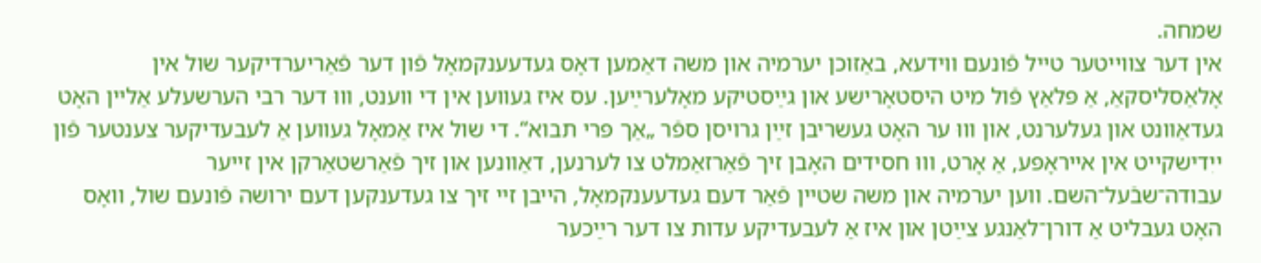שמחה.
אין דער צווייטער טייל פֿונעם ווידעא, באַזוכן יערמיה און משה דאַמען דאָס געדעענקמאָל פֿון דער פֿאַריערדיקער שול אין אָלאַסליסקאַ, אַ פּלאַץ פֿול מיט היסטאָרישע און גײַסטיקע מאָלערײַען. עס איז געווען אין די ווענט, וווּ דער רבי הערשעלע אַליין האָט געדאַוונט און געלערנט, און וווּ ער האָט געשריבן זײַן גרויסן ספֿר „אַך פּרי תבוא“. די שול איז אַמאָל געווען אַ לעבעדיקער צענטער פֿון ייִדישקייט אין אייראָפּע, אַ אָרט, וווּ חסידים האָבן זיך פֿאַרזאַמלט צו לערנען, דאַוונען און זיך פֿאַרשטאַרקן אין זייער עבודה־שבֿעל־השם. ווען יערמיה און משה שטיין פֿאַר דעם געדעענקמאָל, הייבן זיי זיך צו געדענקען דעם ירושה פֿונעם שול, וואָס האָט געבליט אַ דורן־לאַנגע צײַטן און איז אַ לעבעדיקע עדות צו דער רײַכער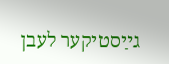גײַסטיקער לעבן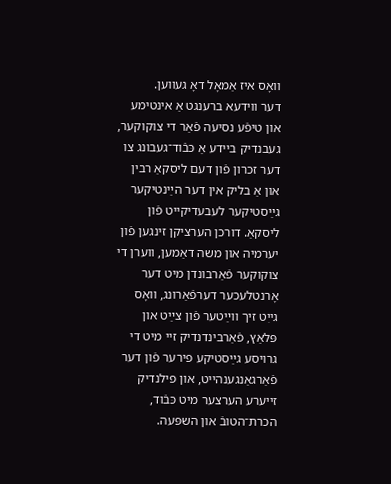וואָס איז אַמאָל דאָ געווען.
דער ווידעא ברענגט אַ אינטימע און טיפֿע נסיעה פֿאַר די צוקוקער, געבנדיק ביידע אַ כּבֿוד־געבונג צו דער זכרון פֿון דעם ליסקאַ רבין און אַ בליק אין דער הײַנטיקער גײַסטיקער לעבעדיקייט פֿון ליסקאַ. דורכן הערציקן זינגען פֿון יערמיה און משה דאַמען, ווערן די צוקוקער פֿאַרבונדן מיט דער אָרנטלעכער דערפֿאַרונג, וואָס גייִט זיך ווײַטער פֿון צײַט און פּלאַץ, פֿאַרבינדנדיק זיי מיט די גרויסע גײַסטיקע פירער פֿון דער פֿאַרגאַנגענהייט, און פילנדיק זייערע הערצער מיט כּבֿוד, הכרת־הטובֿ און השפּעה.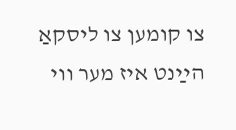צו קומען צו ליסקאַ הײַנט איז מער ווי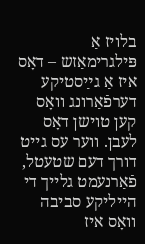בלויז אַ פּילגרימאַזש – דאָס איז אַ גײַסטיקע דערפֿאַרונג וואָס קען טוישן דאָס לעבן. ווער עס גייט דורך דעם שטעטל, פֿאַרנעמט גלייך די הייליקע סביבה וואָס איז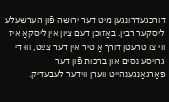דורכגעדרונגען מיט דער ירושה פֿון הערשעלע ליסקער רבין. באַזוכן דעם ציון אין ליסקאַ איז ווי צו טרעטן דורך אַ טיר אין דער צײַט, וווּ די גרויסע נסים און ברכות פֿון דער פאַרגאַנגענהייט ווערן ווידער לעבעדיק.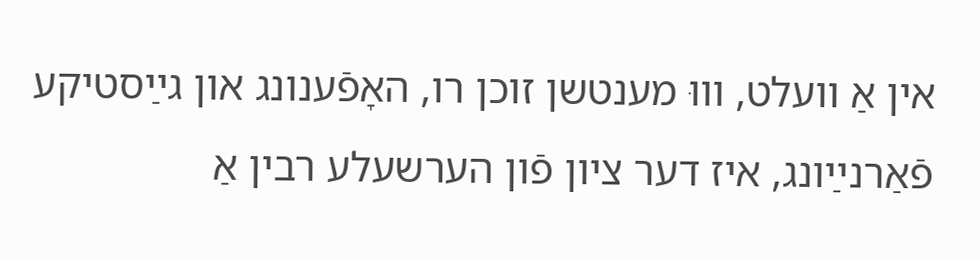אין אַ וועלט, וווּ מענטשן זוכן רו, האָפֿענונג און גײַסטיקע פֿאַרנײַונג, איז דער ציון פֿון הערשעלע רבין אַ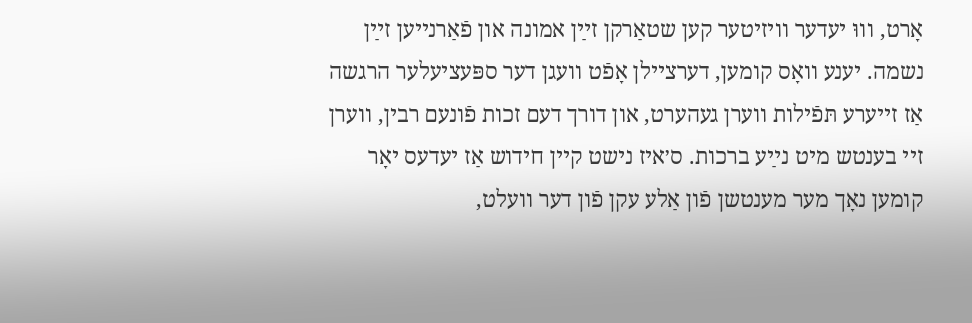אָרט, וווּ יעדער וויזיטער קען שטאַרקן זײַן אמונה און פֿאַרנייען זײַן נשמה. יענע וואָס קומען, דערציילן אָפֿט וועגן דער ספּעציעלער הרגשה אַז זייערע תּפֿילות ווערן געהערט, און דורך דעם זכות פֿונעם רבין, ווערן זיי בענטש מיט נײַע ברכות. ס׳איז נישט קיין חידוש אַז יעדעס יאָר קומען נאָך מער מענטשן פֿון אַלע עקן פֿון דער וועלט,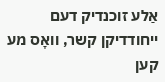אַלע זוכנדיק דעם ייחודדיקן קשר, וואָס מע קען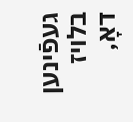געפֿינען בלויז דאָ,